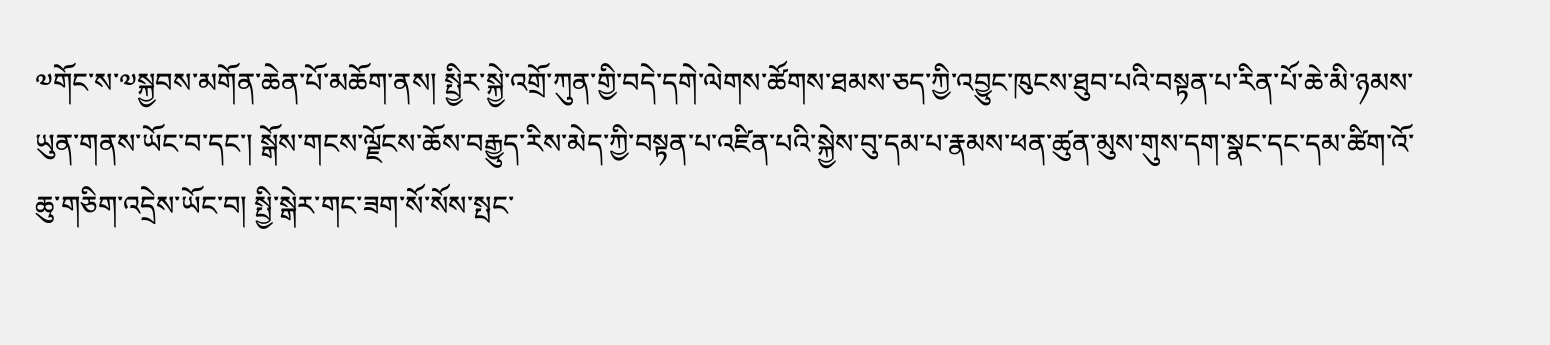༧གོང་ས་༧སྐྱབས་མགོན་ཆེན་པོ་མཆོག་ནས། སྤྱིར་སྐྱེ་འགྲོ་ཀུན་གྱི་བདེ་དགེ་ལེགས་ཚོགས་ཐམས་ཅད་ཀྱི་འབྱུང་ཁུངས་ཐུབ་པའི་བསྟན་པ་རིན་པོ་ཆེ་མི་ཉམས་ཡུན་གནས་ཡོང་བ་དང་། སྒོས་གངས་ལྗོངས་ཆོས་བརྒྱུད་རིས་མེད་ཀྱི་བསྟན་པ་འཛིན་པའི་སྐྱེས་བུ་དམ་པ་རྣམས་ཕན་ཚུན་མུས་གུས་དག་སྣང་དང་དམ་ཚིག་འོ་ཆུ་གཅིག་འདྲེས་ཡོང་བ། སྤྱི་སྒེར་གང་ཟག་སོ་སོས་སྤང་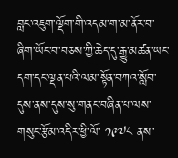བླང་འཇུག་ལྡོག་གི་འདམ་ག་མ་ནོར་བ་ཞིག་ཡོང་བ་བཅས་ཀྱི་ཆེད་དུ་རྒྱུ་མཚན་ཡང་དག་དང་ལྡན་པའི་ལམ་སྟོན་བཀའ་སློབ་དུས་ནས་དུས་སུ་གནང་བཞིན་པ་ལས་གསུང་རྩོམ་འདིར་ཕྱི་ལོ་ ༡༩༧༨ ནས་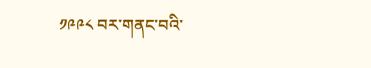༡༩༩༨ བར་གནང་བའི་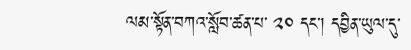ལམ་སྟོན་བཀའ་སློབ་ཚན་པ་ ༢༠ དང་། དབྱིན་ཡུལ་དུ་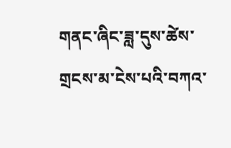གནང་ཞིང་ཟླ་དུས་ཚེས་གྲངས་མ་ངེས་པའི་བཀའ་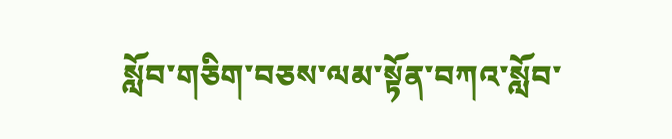སློབ་གཅིག་བཅས་ལམ་སྟོན་བཀའ་སློབ་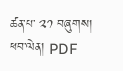ཚན་པ་ ༢༡ བཞུགས།
ཕབ་ལེན། PDF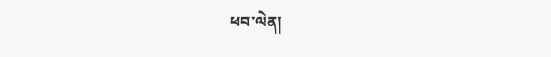ཕབ་ལེན།